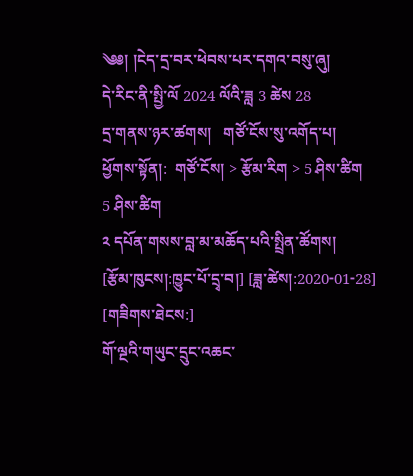༄༅། །ངེད་དྲ་བར་ཕེབས་པར་དགའ་བསུ་ཞུ།
དེ་རིང་ནི་སྤྱི་ལོ 2024 ལོའི་ཟླ 3 ཚེས 28
དྲ་གནས་ཉར་ཚགས།   གཙོ་ངོས་སུ་འགོད་པ།
ཕྱོགས་སྟོན།:  གཙོ་ངོས། > རྩོམ་རིག > 5 ཤིས་ཚིག
5 ཤིས་ཚིག
༢ དཔོན་གསས་བླ་མ་མཆོད་པའི་སྤྲིན་ཚོགས།
[རྩོམ་ཁུངས།:ཁྱུང་པོ་དྲྭ་བ།] [ཟླ་ཚེས།:2020-01-28] [གཟིགས་ཐེངས:]
གོ་ལྔའི་གཡུང་དྲུང་འཆང་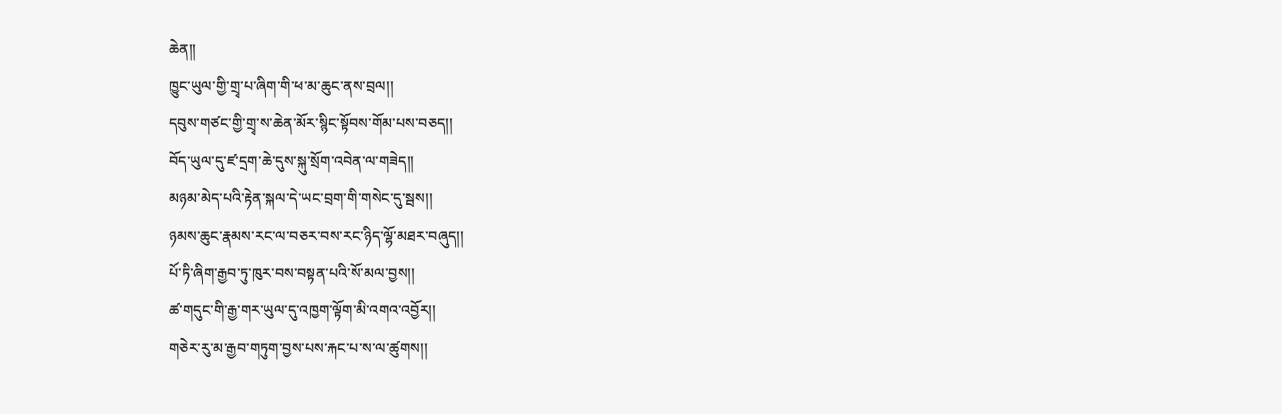ཆེན།།
ཁྱུང་ཡུལ་གྱི་གྲྭ་པ་ཞིག་གི་ཕ་མ་ཆུང་ནས་བྲལ།།
དབུས་གཙང་གྱི་གྲྭ་ས་ཆེན་མོར་སྙིང་སྟོབས་གོམ་པས་བཅད།།
བོད་ཡུལ་དུ་ཛ་དྲག་ཆེ་དུས་སྐུ་སྲོག་འབེན་ལ་གཟེད།།
མཉམ་མེད་པའི་རྟེན་སྐལ་དེ་ཡང་བྲག་གི་གསེང་དུ་སྦས།།
ཉམས་ཆུང་རྣམས་རང་ལ་བཅར་བས་རང་ཉིད་ལྷོ་མཐར་བཞུད།།
པོ་ཏི་ཞིག་རྒྱབ་ཏུ་ཁུར་བས་བསྟན་པའི་སོ་མལ་བྱས།།
ཚ་གདུང་གི་རྒྱ་གར་ཡུལ་དུ་འཁྱག་ལྟོག་མི་འགའ་འབྱོར།།
གཅེར་རུ་མ་རྒྱབ་གཏུག་བྱས་པས་རྐང་པ་ས་ལ་ཚུགས།།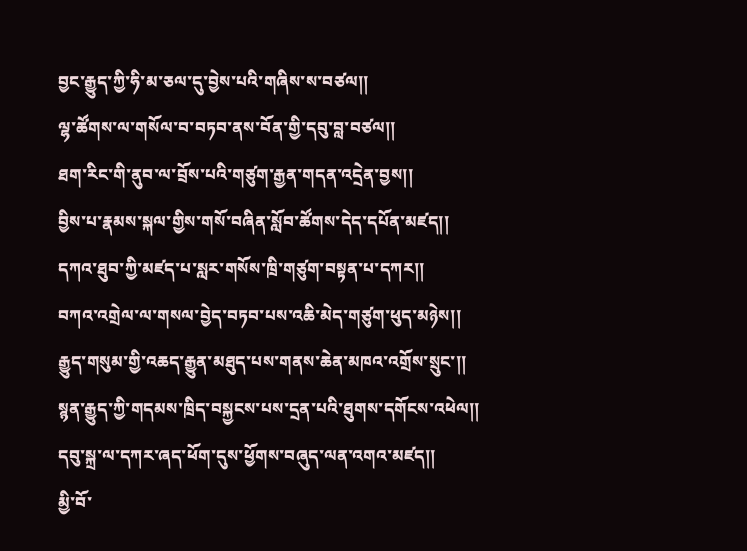བྱང་རྒྱུད་ཀྱི་ཧི་མ་ཅལ་དུ་བྱེས་པའི་གཞིས་ས་བཙལ།།
ལྷ་ཚོགས་ལ་གསོལ་བ་བཏབ་ནས་བོན་གྱི་དབུ་བླ་བཙལ།།
ཐག་རིང་གི་ནུབ་ལ་བྲོས་པའི་གཙུག་རྒྱན་གདན་འདྲེན་བྱས།།
བྱིས་པ་རྣམས་སྐལ་གྱིས་གསོ་བཞིན་སློབ་ཚོགས་དེད་དཔོན་མཛད།།
དཀའ་ཐུབ་ཀྱི་མཛད་པ་སླར་གསོས་ཁྲི་གཙུག་བསྟན་པ་དཀར།།
བཀའ་འགྲེལ་ལ་གསལ་བྱེད་བཏབ་པས་འཆི་མེད་གཙུག་ཕུད་མཉེས།།
རྒྱུད་གསུམ་གྱི་འཆད་རྒྱུན་མཐུད་པས་གནས་ཆེན་མཁའ་འགྲོས་སྲུང་།།
སྙན་རྒྱུད་ཀྱི་གདམས་ཁྲིད་བསྐྱངས་པས་དྲན་པའི་ཐུགས་དགོངས་འཕེལ།།
དབུ་སྐྲ་ལ་དཀར་ཞད་ཕོག་དུས་ཕྱོགས་བཞུད་ལན་འགའ་མཛད།།
མྱི་བོ་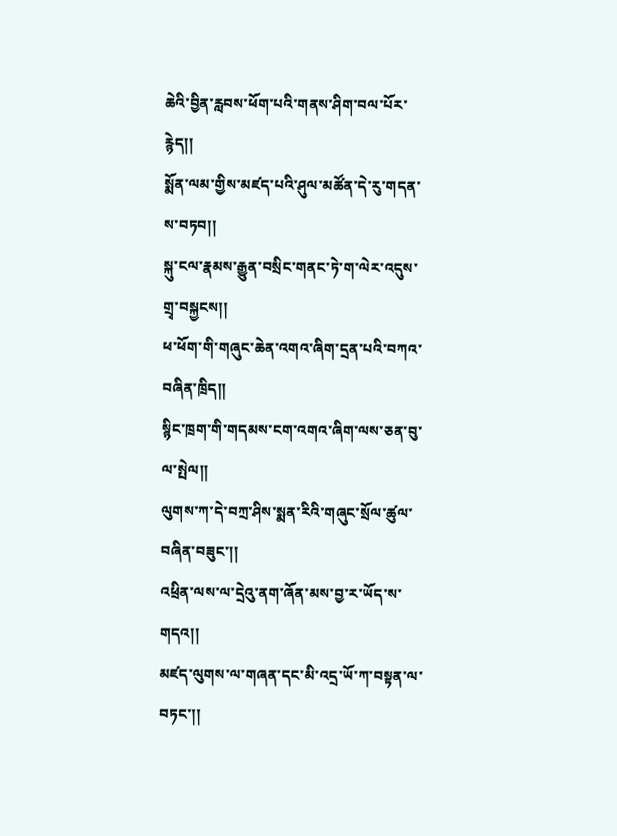ཆེའི་བྱིན་རླབས་ཕོག་པའི་གནས་ཤིག་བལ་པོར་རྙེད།།
སྨོན་ལམ་གྱིས་མཛད་པའི་ཤུལ་མཚོན་དེ་རུ་གདན་ས་བཏབ།།
སྐུ་ངལ་རྣམས་རྒྱུན་བསྲིང་གནང་ཏེ་ག་ལེར་འདུས་གྲྭ་བསྐྱངས།།
ཕ་ཕོག་གི་གཞུང་ཆེན་འགའ་ཞིག་དྲན་པའི་བཀའ་བཞིན་ཁྲིད།།
སྙིང་ཁྲག་གི་གདམས་ངག་འགའ་ཞིག་ལས་ཅན་བུ་ལ་སྤེལ།།
ལུགས་ཀ་དེ་བཀྲ་ཤིས་སྨན་རིའི་གཞུང་སྲོལ་ཚུལ་བཞིན་བཟུང་།།
འཕྲིན་ལས་ལ་དྲེའུ་ནག་ཞོན་མས་བྱ་ར་ཡོད་ས་གདའ།།
མཛད་ལུགས་ལ་གཞན་དང་མི་འདྲ་ཡོ་ཀ་བསྟན་ལ་བཏང་།།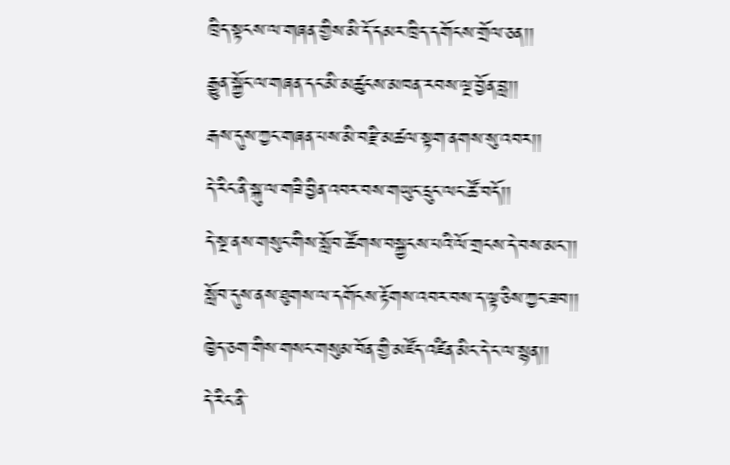ཁྲིད་སྟངས་ལ་གཞན་གྱིས་མི་དོ་དམར་ཁྲིད་དགོངས་གྲོལ་ཅན།།
རྒྱུན་སྐྱོང་ལ་གཞན་དང་མི་མཚུངས་མཁན་རབས་ལྔ་བྱོན་བླ།།
རྒས་དུས་ཀྱང་གཞན་པས་མི་བརྫི་མཚལ་སྟག་ནགས་སུ་འབར།།
དེ་རིང་ནི་སྐུ་ལ་གཟི་བྱིན་འབར་བས་གཡུང་དྲུང་ལང་ཚོ་བདོ།།
དེ་སྔ་ནས་གསུང་གིས་སློབ་ཚོགས་བསྐྱངས་པའི་ལོ་གྲངས་དེ་བས་མང་།།
སློབ་དུས་ནས་ཐུགས་ལ་དགོངས་རྟོགས་འབར་བས་ད་ལྟ་ཅིས་ཀྱང་ཟབ།།
ཁྱེད་ཅག་གིས་གསང་གསུམ་བོན་གྱི་མཛོད་འཛིན་མིང་དེ་ང་ལ་སྙན།།
དེ་རིང་ནི་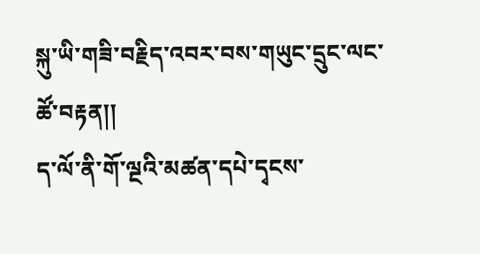སྐུ་ཡི་གཟི་བརྗིད་འབར་བས་གཡུང་དྲུང་ལང་ཚོ་བརྟན།།
ད་ལོ་ནི་གོ་ལྔའི་མཚན་དཔེ་དྭངས་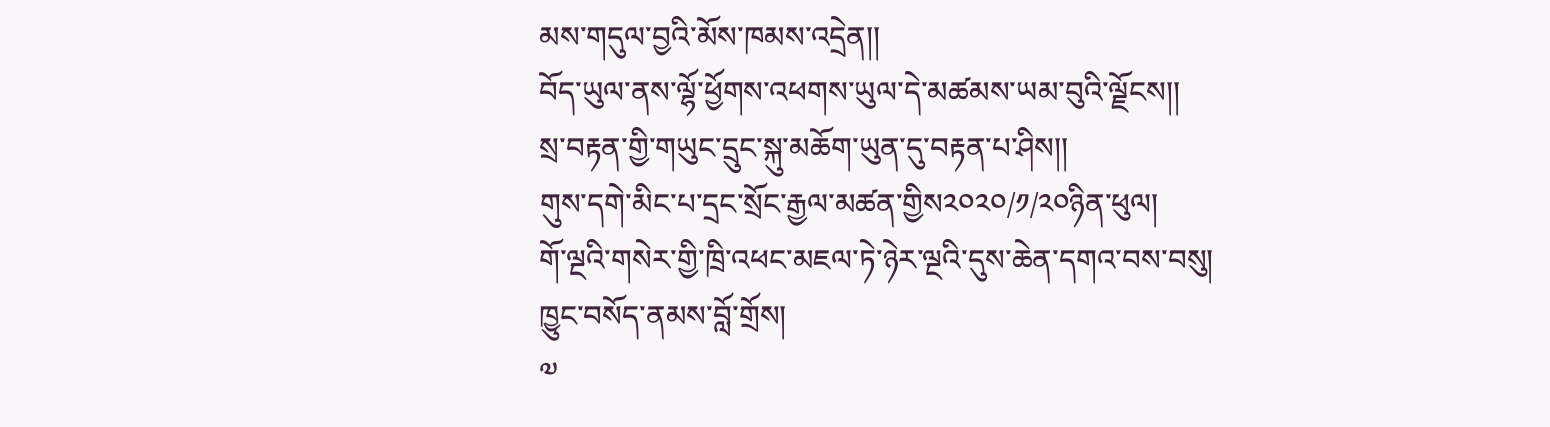མས་གདུལ་བྱའི་མོས་ཁམས་འདྲེན།།
བོད་ཡུལ་ནས་ལྷོ་ཕྱོགས་འཕགས་ཡུལ་དེ་མཚམས་ཡམ་བུའི་ལྗོངས།།
སྲ་བརྟན་གྱི་གཡུང་དྲུང་སྐུ་མཆོག་ཡུན་དུ་བརྟན་པ་ཤིས།།
གུས་དགེ་མིང་པ་དྲང་སྲོང་རྒྱལ་མཚན་གྱིས༢༠༢༠/༡/༢༠ཉིན་ཕུལ།
གོ་ལྔའི་གསེར་གྱི་ཁྲི་འཕང་མཇལ་ཏེ་ཉེར་ལྔའི་དུས་ཆེན་དགའ་བས་བསུ།
ཁྱུང་བསོད་ནམས་བློ་གྲོས།
༧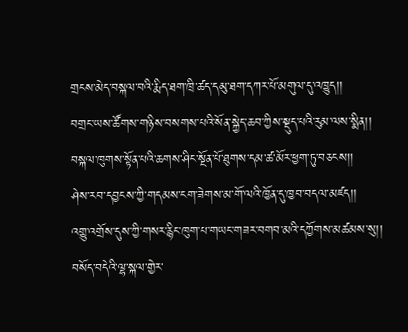གྲངས་མེད་བསྐལ་བའི་རྨིད་ཐག་ཁྲི་ཚད་དམུ་ཐག་དཀར་པོ་མགུལ་དུ་འཁྱུད།།
བགྲང་ཡས་ཚོགས་གཉིས་བསགས་པའི་སོན་སྐྱེད་ཆབ་ཀྱིས་སྡུད་པའི་རུམ་ལས་སྨིན།།
བསྐལ་ཁུགས་སྟོན་པའི་ཆགས་ཤིང་སྔོན་པོ་ཐུགས་དམ་ཚ་མོར་ཕྱག་ཏུ་བཅངས།།
ཤེས་རབ་དབྱངས་ཀྱི་གདམས་ངག་ཟེགས་མ་གོ་ལའི་ཁྱོན་དུ་ཁྱབ་བདལ་མཛད།།
འགྱུ་འགྲོས་དུས་ཀྱི་གསར་རྙིང་ཁུག་པ་གཡང་གཟར་བགབ་མའི་དཀྱོགས་མཚམས་སུ།།
བསོད་བདེའི་ལྷ་སྐལ་གྱེར་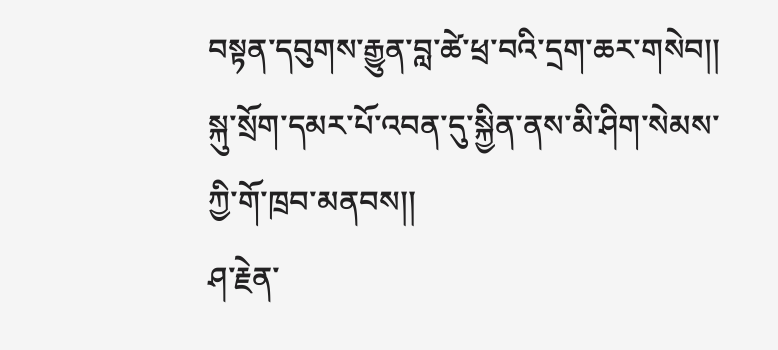བསྟན་དབུགས་རྒྱུན་བླ་ཚེ་ཕྲ་བའི་དྲག་ཆར་གསེབ།།
སྐུ་སྲོག་དམར་པོ་འབན་དུ་སྐྱིན་ནས་མི་ཤིག་སེམས་ཀྱི་གོ་ཁྲབ་མནབས།།
ཤ་རྗེན་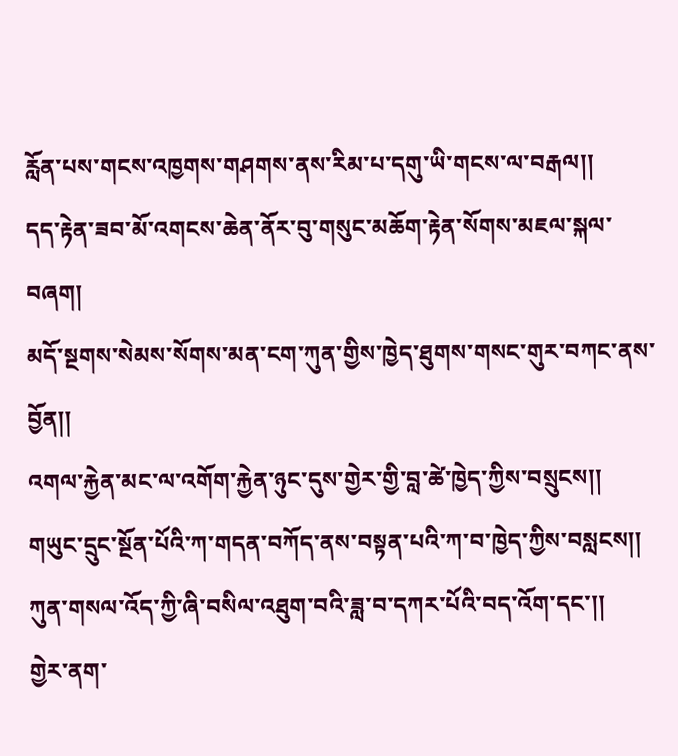རློན་པས་གངས་འཁྱགས་གཤགས་ནས་རིམ་པ་དགུ་ཡི་གངས་ལ་བརྒལ།།
དད་རྟེན་ཟབ་མོ་འགངས་ཆེན་ནོར་བུ་གསུང་མཆོག་རྟེན་སོགས་མཇལ་སྐལ་བཞག།
མདོ་སྔགས་སེམས་སོགས་མན་ངག་ཀུན་གྱིས་ཁྱེད་ཐུགས་གསང་གུར་བཀང་ནས་བྱོན།།
འགལ་རྐྱེན་མང་ལ་འགོག་རྐྱེན་ཉུང་དུས་གྱེར་གྱི་བླ་ཚེ་ཁྱེད་ཀྱིས་བསྲུངས།།
གཡུང་དྲུང་སྔོན་པོའི་ཀ་གདན་བཀོད་ནས་བསྟན་པའི་ཀ་བ་ཁྱེད་ཀྱིས་བསླངས།།
ཀུན་གསལ་འོད་ཀྱི་ཞི་བསིལ་འཐུག་བའི་ཟླ་བ་དཀར་པོའི་བད་འོག་དང་།།
གྱེར་ནག་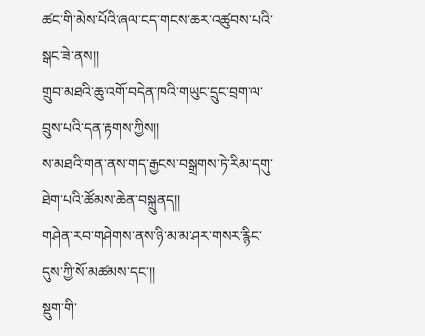ཚང་གི་མེས་པོའི་ཞལ་ངད་གངས་ཆར་འཚུབས་པའི་སྒང་ཟེ་ནས།།
གྲུབ་མཐའི་ཆུ་འགོ་བདེན་ཁའི་གཡུང་དྲུང་བྲག་ལ་བྲུས་པའི་དན་རྟགས་ཀྱིས།།
ས་མཐའི་གན་ནས་གད་རྒྱངས་བསྒྲགས་ཏེ་རིམ་དགུ་ཐེག་པའི་ཚོམས་ཆེན་བསྐྲུནད།།
གཤེན་རབ་གཤེགས་ནས་ཉི་མ་མ་ཤར་གསར་རྙིང་དུས་ཀྱི་སོ་མཚམས་དང་།།
སྡུག་གི་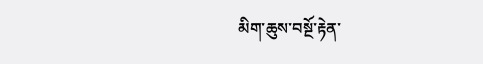མིག་ཆུས་བསྔོ་རྟེན་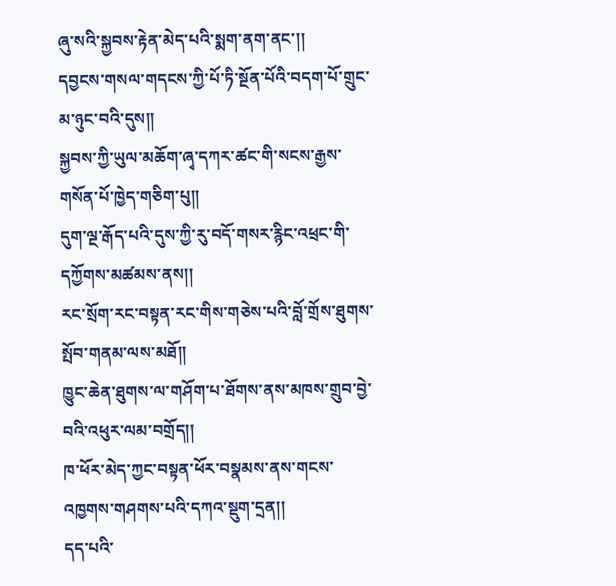ཞུ་སའི་སྐྱབས་རྟེན་མེད་པའི་སྨག་ནག་ནང་།།
དབྱངས་གསལ་གདངས་ཀྱི་པོ་ཏི་སྔོན་པོའི་བདག་པོ་གྲུང་མ་ཉུང་བའི་དུས།།
སྐྱབས་ཀྱི་ཡུལ་མཆོག་ཞྭ་དཀར་ཚང་གི་སངས་རྒྱས་གསོན་པོ་ཁྱེད་གཅིག་པུ།།
དུག་ལྔ་རྒོད་པའི་དུས་ཀྱི་རུ་བདོ་གསར་རྙིང་འཕྲང་གི་དཀྱོགས་མཚམས་ནས།།
རང་སྲོག་རང་བསྟན་རང་གིས་གཅེས་པའི་བློ་གྲོས་ཐུགས་སྤོབ་གནམ་ལས་མཐོ།།
ཁྱུང་ཆེན་ཐུགས་ལ་གཤོག་པ་ཐོགས་ནས་མཁས་གྲུབ་བྱེ་བའི་འཕུར་ལམ་བགྲོད།།
ཁ་ཕོར་མེད་ཀྱང་བསྟན་ཕོར་བསྣམས་ནས་གངས་འཁྱགས་གཤགས་པའི་དཀའ་སྡུག་དྲན།།
དད་པའི་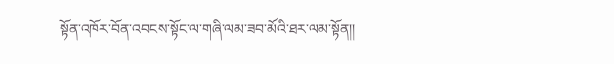སྟོན་འཁོར་བོན་འབངས་སྟོང་ལ་གཞི་ལམ་ཟབ་མོའི་ཐར་ལམ་སྟོན།།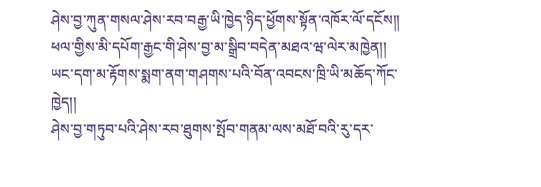ཤེས་བྱ་ཀུན་གསལ་ཤེས་རབ་བརྒྱ་ཡི་ཁྱེད་ཉིད་ཕྱོགས་སྟོན་འཁོར་ལོ་དངོས།།
ཕལ་གྱིས་མི་དཔོག་རྒྱང་གི་ཤེས་བྱ་མ་སྒྲིབ་བདེན་མཐའ་ཝ་ལེར་མཁྱེན།།
ཡང་དག་མ་རྟོགས་སྨག་ནག་གཤགས་པའི་བོན་འབངས་ཁྲི་ཡི་མཆོད་ཀོང་ཁྱེད།།
ཤེས་བྱ་གཏུབ་པའི་ཤེས་རབ་ཐུགས་སྤོབ་གནམ་ལས་མཐོ་བའི་རུ་དར་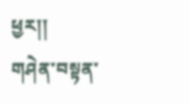ཕྱར།།
གཤེན་བསྟན་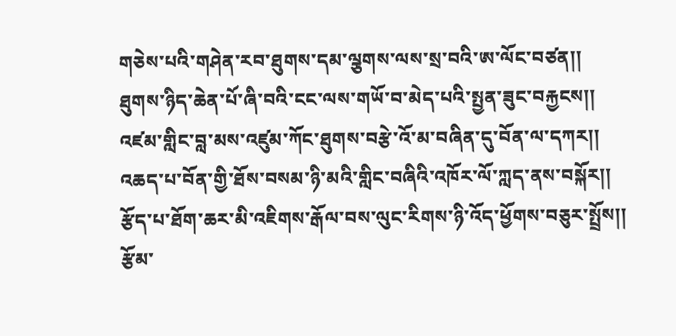གཅེས་པའི་གཤེན་རབ་ཐུགས་དམ་ལྕགས་ལས་སྲ་བའི་ཨ་ལོང་བཙན།།
ཐུགས་ཉིད་ཆེན་པོ་ཞི་བའི་ངང་ལས་གཡོ་བ་མེད་པའི་སྤྱན་ཟུང་བརྐྱངས།།
འཛམ་གླིང་བླ་མས་འཛུམ་ཀོང་ཐུགས་བརྩེ་འོ་མ་བཞིན་དུ་བོན་ལ་དཀར།།
འཆད་པ་བོན་གྱི་ཐོས་བསམ་ཉི་མའི་གླིང་བཞིའི་འཁོར་ལོ་ཀླད་ནས་བསྐོར།།
རྩོད་པ་ཐོག་ཆར་མི་འཇིགས་རྒོལ་བས་ལུང་རིགས་ཉི་འོད་ཕྱོགས་བཅུར་སྤྲོས།།
རྩོམ་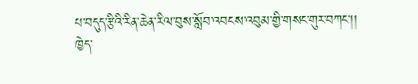པ་བདུད་རྩིའི་རིན་ཆེན་རིལ་བུས་སློབ་འབངས་འབུམ་གྱི་གསང་གུར་བཀང་།།
ཁྱེད་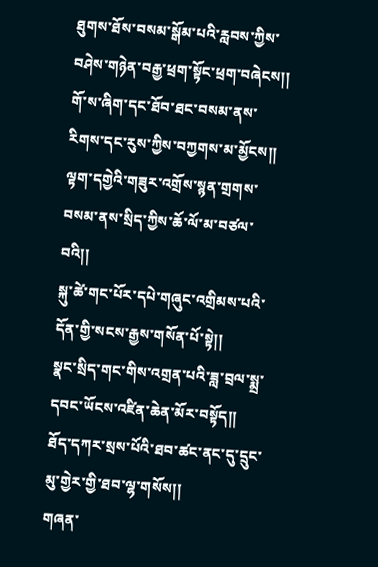ཐུགས་ཐོས་བསམ་སྒོམ་པའི་རླབས་ཀྱིས་བཤེས་གཉེན་བརྒྱ་ཕྲག་སྟོང་ཕྲག་བཞེངས།།
གོ་ས་ཞིག་དང་ཐོབ་ཐང་བསམ་ནས་རིགས་དང་རུས་ཀྱིས་བཀྱགས་མ་མྱོངས།།
ལྟག་དགྱེའི་གཟུར་འགྲོས་སྙན་གྲགས་བསམ་ནས་སྲིད་ཀྱིས་ཆོ་ལོ་མ་བཙལ་བའི།།
སྐུ་ཚེ་གང་པོར་དཔེ་གཞུང་འགྲིམས་པའི་དོན་གྱི་སངས་རྒྱས་གསོན་པོ་སྟེ།།
སྣང་སྲིད་གང་གིས་འགྲན་པའི་ཟླ་བྲལ་སྨྲ་དབང་ཡོངས་འཛིན་ཆེན་མོར་བསྟོད།།
ཐོད་དཀར་སྲས་པོའི་ཐབ་ཚང་ནང་དུ་དྲུང་མུ་གྱེར་གྱི་ཐབ་ལྷ་གསོས།།
གཞན་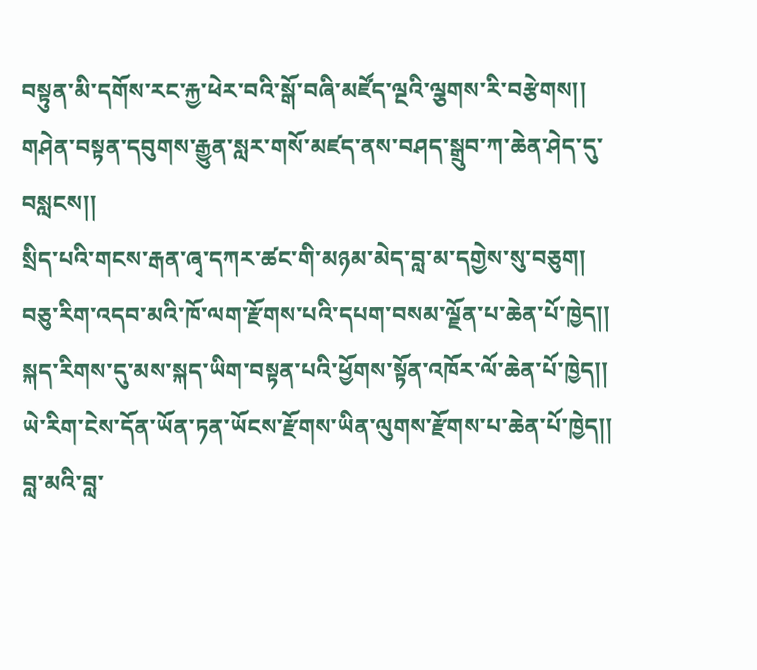བསྟུན་མི་དགོས་རང་རྐྱ་ཕེར་བའི་སྒོ་བཞི་མཛོད་ལྔའི་ལྕགས་རི་བརྩེགས།།
གཤེན་བསྟན་དབུགས་རྒྱུན་སླར་གསོ་མཛད་ནས་བཤད་སྒྲུབ་ཀ་ཆེན་ཤེད་དུ་བསླངས།།
སྲིད་པའི་གངས་རྒན་ཞྭ་དཀར་ཚང་གི་མཉམ་མེད་བླ་མ་དགྱེས་སུ་བཅུག།
བཅུ་རིག་འདབ་མའི་ཁོ་ལག་རྫོགས་པའི་དཔག་བསམ་ལྗོན་པ་ཆེན་པོ་ཁྱེད།།
སྐད་རིགས་དུ་མས་སྐད་ཡིག་བསྟན་པའི་ཕྱོགས་སྟོན་འཁོར་ལོ་ཆེན་པོ་ཁྱེད།།
ཡེ་རིག་ངེས་དོན་ཡོན་ཏན་ཡོངས་རྫོགས་ཡིན་ལུགས་རྫོགས་པ་ཆེན་པོ་ཁྱེད།།
བླ་མའི་བླ་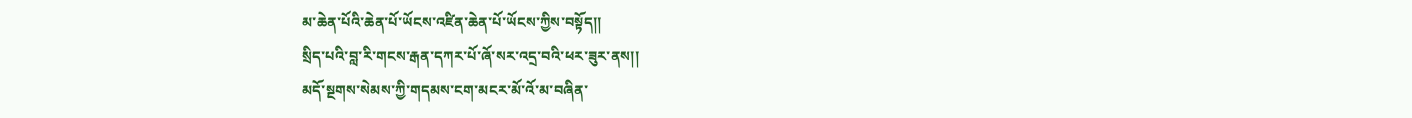མ་ཆེན་པོའི་ཆེན་པོ་ཡོངས་འཛིན་ཆེན་པོ་ཡོངས་ཀྱིས་བསྟོད།།
སྲིད་པའི་བླ་རི་གངས་རྒན་དཀར་པོ་ཞོ་སར་འདྲ་བའི་ཕར་ཟུར་ནས།།
མདོ་སྔགས་སེམས་ཀྱི་གདམས་ངག་མངར་མོ་འོ་མ་བཞིན་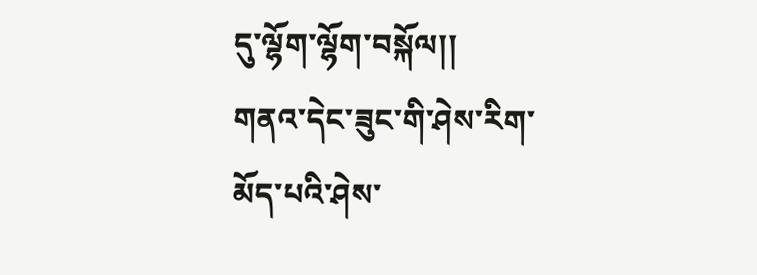དུ་ལྷོག་ལྷོག་བསྐོལ།།
གནའ་དེང་ཟུང་གི་ཤེས་རིག་མོད་པའི་ཤེས་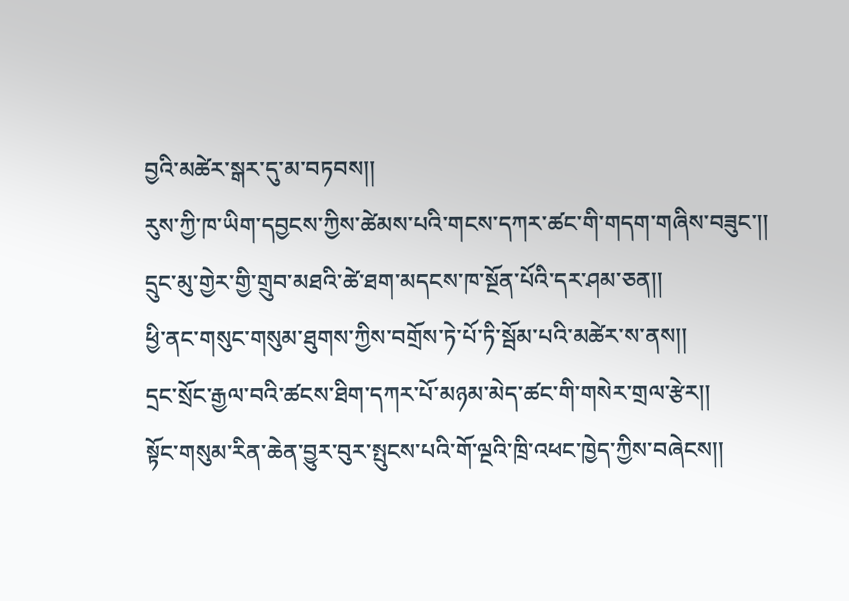བྱའི་མཚེར་སྒར་དུ་མ་བཏབས།།
རུས་ཀྱི་ཁ་ཡིག་དབྱངས་ཀྱིས་ཚེམས་པའི་གངས་དཀར་ཚང་གི་གདག་གཞིས་བཟུང་།།
དྲུང་མུ་གྱེར་གྱི་གྲུབ་མཐའི་ཚེ་ཐག་མདངས་ཁ་སྔོན་པོའི་དར་ཤམ་ཅན།།
ཕྱི་ནང་གསུང་གསུམ་ཐུགས་ཀྱིས་བགྲོས་ཏེ་པོ་ཏི་སྦོམ་པའི་མཚེར་ས་ནས།།
དྲང་སྲོང་རྒྱལ་བའི་ཚངས་ཐིག་དཀར་པོ་མཉམ་མེད་ཚང་གི་གསེར་གྲལ་རྩེར།།
སྟོང་གསུམ་རིན་ཆེན་བྱུར་བུར་སྤུངས་པའི་གོ་ལྔའི་ཁྲི་འཕང་ཁྱེད་ཀྱིས་བཞེངས།།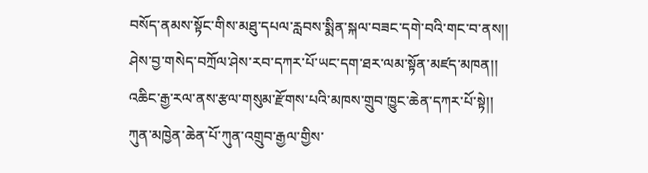བསོད་ནམས་སྟོང་གིས་མཐུ་དཔལ་རླབས་སྨིན་སྐལ་བཟང་དགེ་བའི་གང་བ་ནས།།
ཤེས་བྱ་གསེད་བཀྲོལ་ཤེས་རབ་དཀར་པོ་ཡང་དག་ཐར་ལམ་སྟོན་མཛད་མཁན།།
འཆིང་རྒྱ་རལ་ནས་རྩལ་གསུམ་རྫོགས་པའི་མཁས་གྲུབ་ཁྱུང་ཆེན་དཀར་པོ་སྟེ།།
ཀུན་མཁྱེན་ཆེན་པོ་ཀུན་འགྲུབ་རྒྱལ་གྱིས་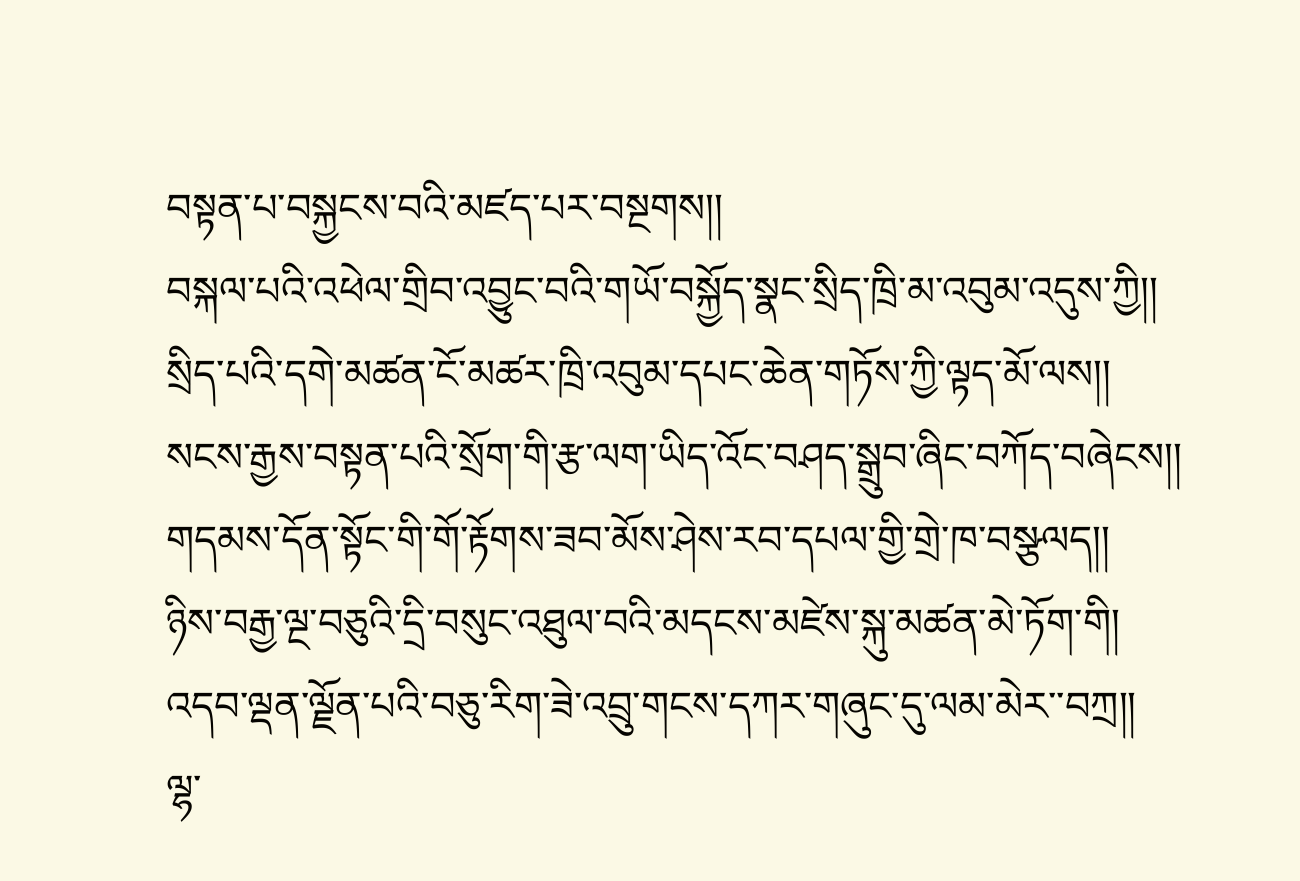བསྟན་པ་བསྐྱངས་བའི་མཛད་པར་བསྔགས།།
བསྐལ་པའི་འཕེལ་གྲིབ་འབྱུང་བའི་གཡོ་བསྐྱོད་སྣང་སྲིད་ཁྲི་མ་འབུམ་འདུས་ཀྱི།།
སྲིད་པའི་དགེ་མཚན་ངོ་མཚར་ཁྲི་འབུམ་དཔང་ཆེན་གཏོས་ཀྱི་ལྟད་མོ་ལས།།
སངས་རྒྱས་བསྟན་པའི་སྲོག་གི་རྩ་ལག་ཡིད་འོང་བཤད་སྒྲུབ་ཞིང་བཀོད་བཞེངས།།
གདམས་དོན་སྟོང་གི་གོ་རྟོགས་ཟབ་མོས་ཤེས་རབ་དཔལ་གྱི་གྲེ་ཁ་བསྩལད།།
ཉིས་བརྒྱ་ལྔ་བཅུའི་དྲི་བསུང་འཐུལ་བའི་མདངས་མཛེས་སྐུ་མཚན་མེ་ཏོག་གི།
འདབ་ལྡན་ལྗོན་པའི་བཅུ་རིག་ཟེ་འབྲུ་གངས་དཀར་གཞུང་དུ་ལམ་མེར་་བཀྲ།།
ལྷ་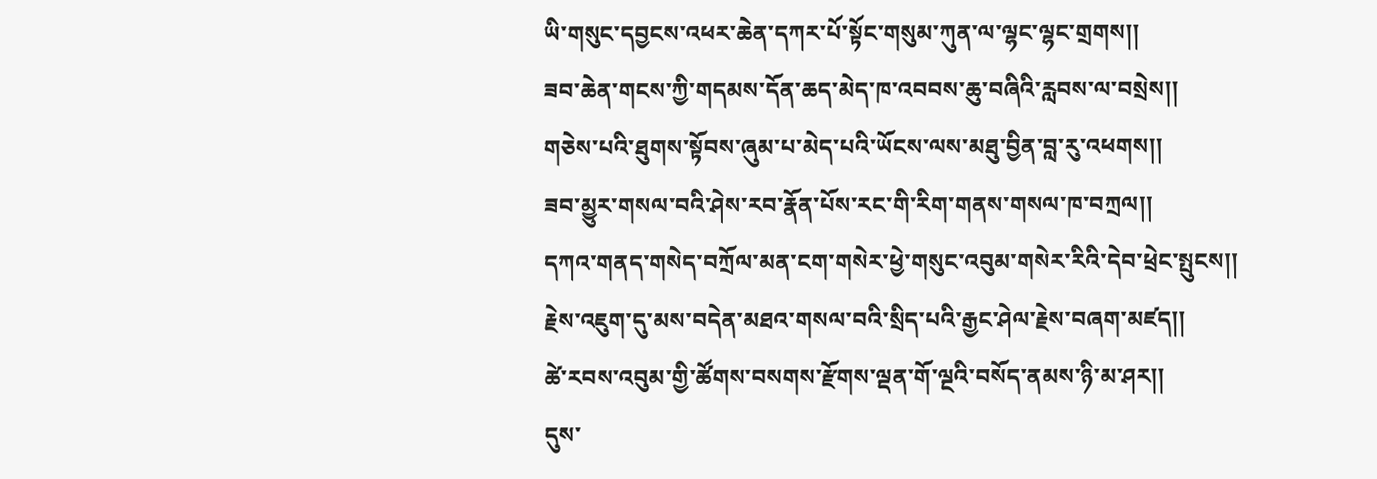ཡི་གསུང་དབྱངས་འཕར་ཆེན་དཀར་པོ་སྟོང་གསུམ་ཀུན་ལ་ལྷང་ལྷང་གྲགས།།
ཟབ་ཆེན་གངས་ཀྱི་གདམས་དོན་ཆད་མེད་ཁ་འབབས་ཆུ་བཞིའི་རླབས་ལ་བསྲེས།།
གཅེས་པའི་ཐུགས་སྟོབས་ཞུམ་པ་མེད་པའི་ཡོངས་ལས་མཐུ་བྱིན་བླ་རུ་འཕགས།།
ཟབ་མྱུར་གསལ་བའི་ཤེས་རབ་རྣོན་པོས་རང་གི་རིག་གནས་གསལ་ཁ་བཀྲལ།།
དཀའ་གནད་གསེད་བཀྲོལ་མན་ངག་གསེར་ཕྱེ་གསུང་འབུམ་གསེར་རིའི་དེབ་ཕྲེང་སྤུངས།།
རྗེས་འཇུག་དུ་མས་བདེན་མཐའ་གསལ་བའི་སྲིད་པའི་རྒྱང་ཤེལ་རྗེས་བཞག་མཛད།།
ཚེ་རབས་འབུམ་གྱི་ཚོགས་བསགས་རྫོགས་ལྡན་གོ་ལྔའི་བསོད་ནམས་ཉི་མ་ཤར།།
དུས་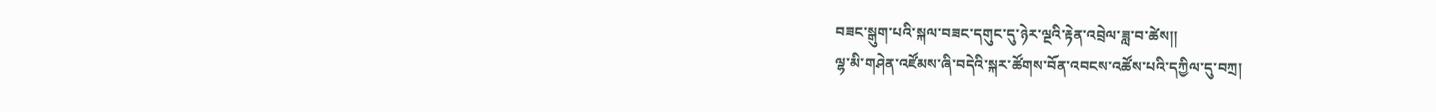བཟང་སྒུག་པའི་སྐལ་བཟང་དགུང་དུ་ཉེར་ལྔའི་རྟེན་འབྲེལ་ཟླ་བ་ཚེས།།
ལྷ་མི་གཤེན་འཛོམས་ཞི་བདེའི་སྐར་ཚོགས་བོན་འབངས་འཚོས་པའི་དཀྱིལ་དུ་བཀྲ།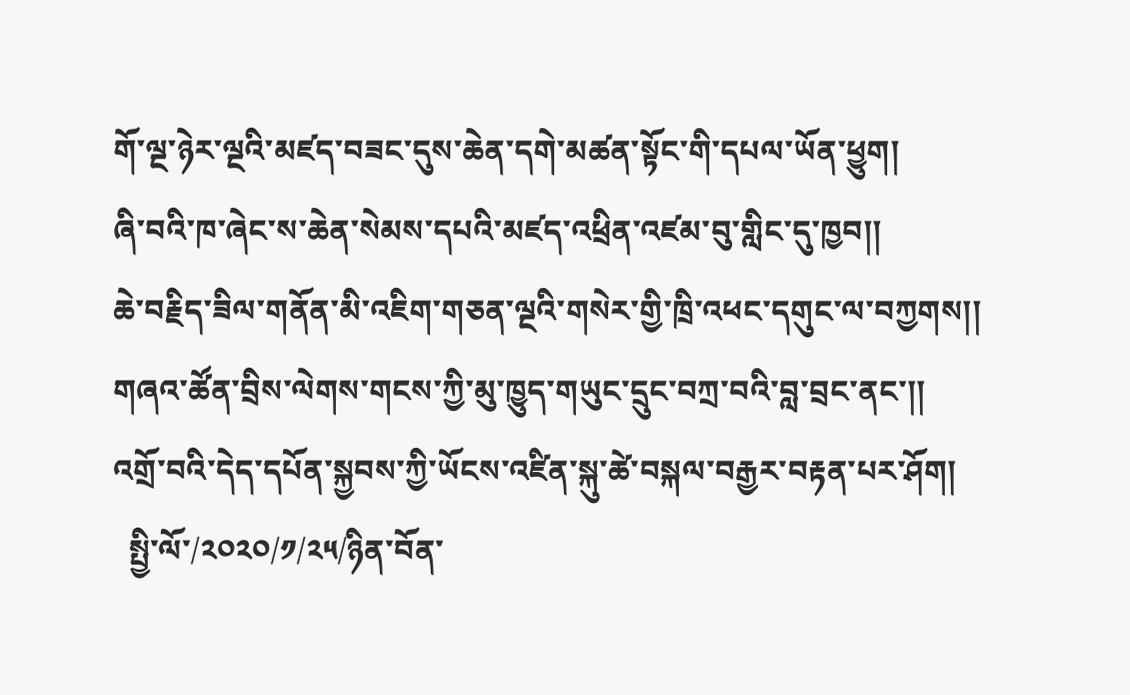གོ་ལྔ་ཉེར་ལྔའི་མཛད་བཟང་དུས་ཆེན་དགེ་མཚན་སྟོང་གི་དཔལ་ཡོན་ཕྱུག།
ཞི་བའི་ཁ་ཞེང་ས་ཆེན་སེམས་དཔའི་མཛད་འཕྲིན་འཛམ་བུ་གླིང་དུ་ཁྱབ།།
ཆེ་བརྗིད་ཟིལ་གནོན་མི་འཇིག་གཅན་ལྔའི་གསེར་གྱི་ཁྲི་འཕང་དགུང་ལ་བཀྱགས།།
གཞའ་ཚོན་བྲིས་ལེགས་གངས་ཀྱི་མུ་ཁྱུད་གཡུང་དྲུང་བཀྲ་བའི་བླ་བྲང་ནང་།།
འགྲོ་བའི་དེད་དཔོན་སྐྱབས་ཀྱི་ཡོངས་འཛིན་སྐུ་ཚེ་བསྐལ་བརྒྱར་བརྟན་པར་ཤོག།
  སྤྱི་ལོ་/༢༠༢༠/༡/༢༥/ཉིན་བོན་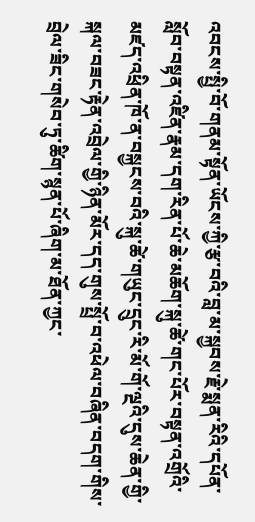འབངས་སྤྱི་བོ་གནམ་སྟོན་ཡོངས་ཀྱི་རྩ་བའི་བླ་མ་སྐྱབས་རྗེ་སྨན་རིའི་དཔོན་སློབ་བསྟན་འཛིན་རྣམ་དག་རིན་པོ་ཆེ་མཆོག་སྐུ་ཚེ་གང་པོར་བསྟན་འགྲོའི་མཛད་འཕྲིན་ཁོ་ན་བསྐྱངས་བའི་སྐུ་ཚེ་གཡུང་དྲུང་རི་མོ་གོ་ལྔའི་དུས་ཆེན་གྱི་སྐལ་བཟང་རྟེན་འབྲེལ་གྱི་ཉིན་མོར་དད་གུས་སྤྲོ་བ་འཕེལ་བཞིན་བདག་གིས་བྲེལ་ཟིང་གསེབ་ཏུ་ཚིག་སྙན་པོ་ཞིག་མ་ཐོན་ཀྱང་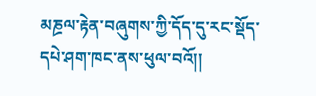མཎྲལ་རྟེན་བཞུགས་ཀྱི་དོད་དུ་རང་སྡོད་དཔེ་ཤག་ཁང་ནས་ཕུལ་བའོ།།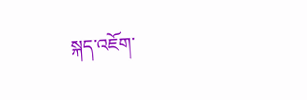སྐད་འཇོག་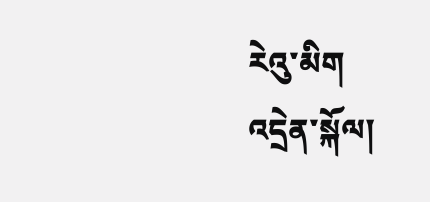རེའུ་མིག
འདྲེན་སྐོལ།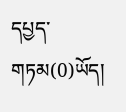དཔྱད་གཏམ(0)ཡོད།